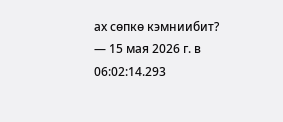ах сөпкө кэмниибит? — 15 мая 2026 г. в 06:02:14.293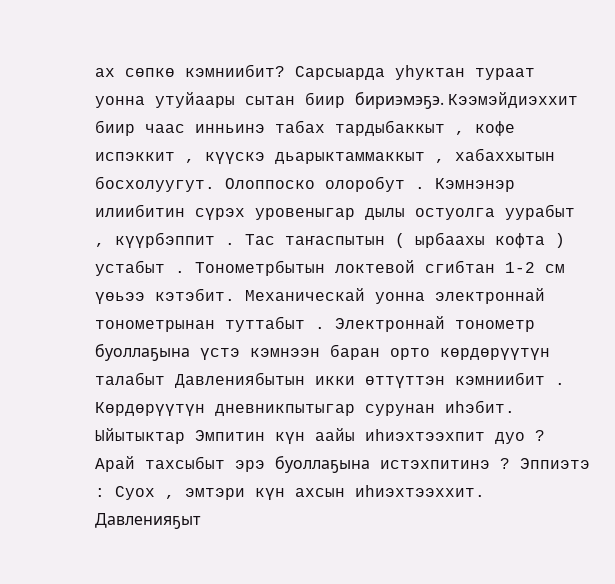ах сөпкө кэмниибит? Сарсыарда уһуктан тураат уонна утуйаары сытан биир бириэмэҕэ. Кээмэйдиэххит биир чаас инньинэ табах тардыбаккыт , кофе испэккит , күүскэ дьарыктаммаккыт , хабаххытын босхолуугут. Олоппоско олоробут . Кэмнэнэр илиибитин сүрэх уровеныгар дылы остуолга уурабыт , күүрбэппит . Тас таҥаспытын ( ырбаахы кофта ) устабыт . Тонометрбытын локтевой сгибтан 1-2 см үөьээ кэтэбит. Механическай уонна электроннай тонометрынан туттабыт . Электроннай тонометр буоллаҕына үстэ кэмнээн баран орто көрдөрүүтүн талабыт Давлениябытын икки өттүттэн кэмниибит . Көрдөрүүтүн дневникпытыгар сурунан иһэбит. Ыйытыктар Эмпитин күн аайы иһиэхтээхпит дуо ? Арай тахсыбыт эрэ буоллаҕына истэхпитинэ ? Эппиэтэ : Суох , эмтэри күн ахсын иһиэхтээххит. Давленияҕыт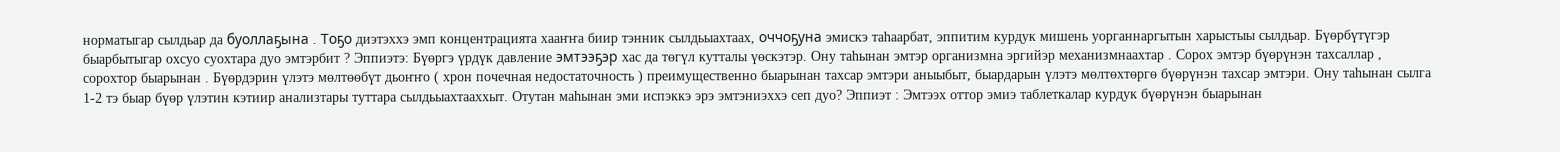норматыгар сылдьар да буоллаҕына . Тоҕо диэтэххэ эмп концентрацията хааҥҥа биир тэнник сылдьыахтаах, оччоҕуна эмискэ таһаарбат, эппитим курдук мишень уорганнаргытын харыстыы сылдьар. Бүөрбүтүгэр быарбытыгар охсуо суохтара дуо эмтэрбит ? Эппиэтэ: Бүөргэ үрдүк давление эмтээҕэр хас да төгүл кутталы үөскэтэр. Ону таһынан эмтэр организмна эргийэр механизмнаахтар . Сорох эмтэр бүөрүнэн тахсаллар , сорохтор быарынан . Бүөрдэрин үлэтэ мөлтөөбүт дьоҥҥо ( хрон почечная недостаточность ) преимущественно быарынан тахсар эмтэри аныыбыт, быардарын үлэтэ мөлтөхтөргө бүөрүнэн тахсар эмтэри. Ону таһынан сылга 1-2 тэ быар бүөр үлэтин кэтиир анализтары туттара сылдьыахтааххыт. Отутан маһынан эми испэккэ эрэ эмтэниэххэ сеп дуо? Эппиэт : Эмтээх оттор эмиэ таблеткалар курдук бүөрүнэн быарынан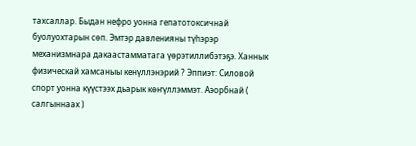тахсаллар. Быдан нефро уонна гепатотоксичнай буолуохтарын сөп. Эмтэр давленияны түһэрэр механизмнара дакаастамматага үөрэтиллибэтэҕэ. Ханнык физическай хамсаныы кенүллэнэрий ? Эппиэт: Силовой спорт уонна күүстээх дьарык көҥүллэммэт. Аэорбнай ( салгыннаах )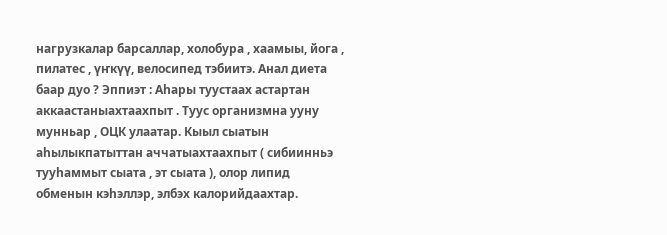нагрузкалар барсаллар, холобура , хаамыы, йога , пилатес , үҥкүү, велосипед тэбиитэ. Анал диета баар дуо ? Эппиэт : Аһары туустаах астартан аккаастаныахтаахпыт . Туус организмна ууну мунньар , ОЦК улаатар. Кыыл сыатын аһылыкпатыттан аччатыахтаахпыт ( сибиинньэ тууһаммыт сыата , эт сыата ), олор липид обменын кэһэллэр, элбэх калорийдаахтар.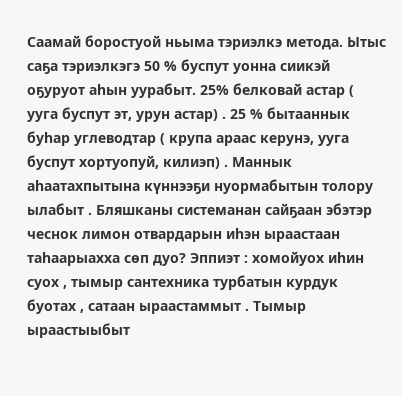Саамай боростуой ньыма тэриэлкэ метода. Ытыс саҕа тэриэлкэгэ 50 % буспут уонна сиикэй оҕуруот аһын уурабыт. 25% белковай астар ( ууга буспут эт, урун астар) . 25 % бытааннык буһар углеводтар ( крупа араас керунэ, ууга буспут хортуопуй, килиэп) . Маннык аһаатахпытына күннээҕи нуормабытын толору ылабыт . Бляшканы системанан сайҕаан эбэтэр чеснок лимон отвардарын иһэн ыраастаан таһаарыахха сөп дуо? Эппиэт : хомойуох иһин суох , тымыр сантехника турбатын курдук буотах , сатаан ыраастаммыт . Тымыр ыраастыыбыт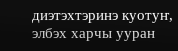диэтэхтэринэ куотуҥ, элбэх харчы ууран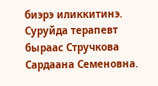биэрэ иликкитинэ. Суруйда терапевт быраас Стручкова Сардаана Семеновна.